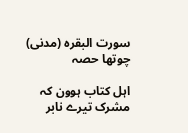سورت البقرہ (مدنی) چوتھا حصہ

اہل کتاب ہوون کہ مشرک تیرے نابر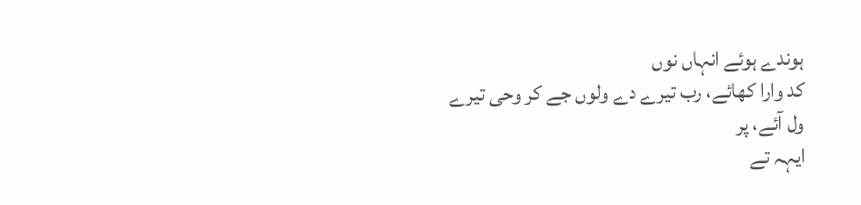ہوندے ہوئے انہاں نوں
کد وارا کھائے، رب تیرے دے ولوں جے کر وحی تیرے ول آئے، پر
ایہہ تے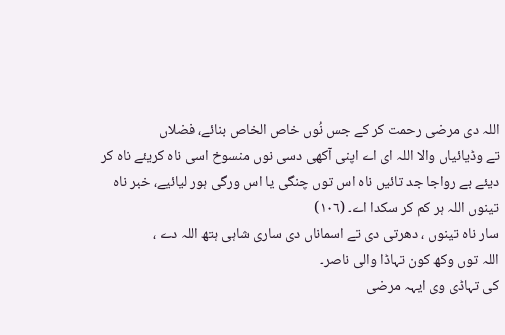اللہ دی مرضی رحمت کر کے جس نُوں خاص الخاص بنائے، فضلاں
تے وڈیائیاں والا اللہ ای اے اپنی آکھی دسی نوں منسوخ اسی ناہ کریئے ناہ کر
دیئے بے رواجا جد تائیں ناہ اس توں چنگی یا اس ورگی ہور لیائیے، خبر ناہ
تینوں اللہ ہر کم کر سکدا اے۔ (١٠٦)
سار ناہ تینوں ، دھرتی دی تے اسماناں دی ساری شاہی ہتھ اللہ دے ،
اللہ توں وکھ کون تہاڈا والی ناصر۔
کی تہاڈی وی ایہہ مرضی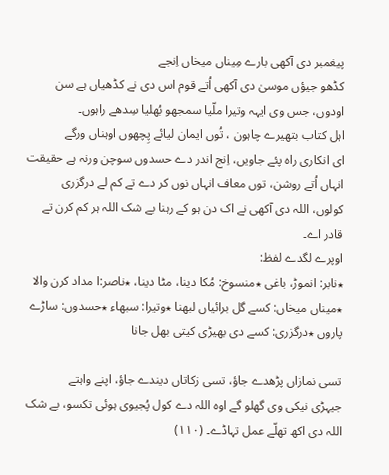پیغمبر دی آکھی بارے مِیناں میخاں اِنجے
کڈھو جیؤں موسیٰ دی آکھی اُتے قوم اس دی نے کڈھیاں ہے سن
اودوں، جس وی ایہہ وتیرا ملّیا سمجھو بُھلیا سِدھے راہوں۔
اہل کتاب بتھیرے چاہون ، تُوں ایمان لیائے پِچھوں اوہناں ورگے
ای انکاری راہ پئے جاویں، اِنج اندر دے حسدوں سوچن ورنہ ہے حقیقت
انہاں اُتے روشن، توں معاف انہاں نوں کر دے تے کم لے درگزری
کولوں، اللہ دی آکھی نے اک دن ہو کے رہنا بے شک اللہ ہر کم کرن تے
قادر اے۔
اوپرے لگدے لفظ:
٭نابر: انموڑ، باغی ٭منسوخ: مُکا دینا، مٹا دینا، ٭ناصر:ا مداد کرن والا ٭میناں میخاں: کسے گل برائیاں لبھنا ٭وتیرا: سبھاء ٭حسدوں: ساڑے پاروں ٭درگزری: کسے دی بھیڑی کیتی بھل جانا

تسی نمازاں پڑھدے جاؤ، تسی زکاتاں دیندے جاؤ، اپنے واہتے
جیہڑی نیکی وی گھلو گے اوہ اللہ دے کول پُجیوی ہوئی تکسو، بے شک
اللہ دی اکھ تھلّے عمل تہاڈے۔ (١١٠)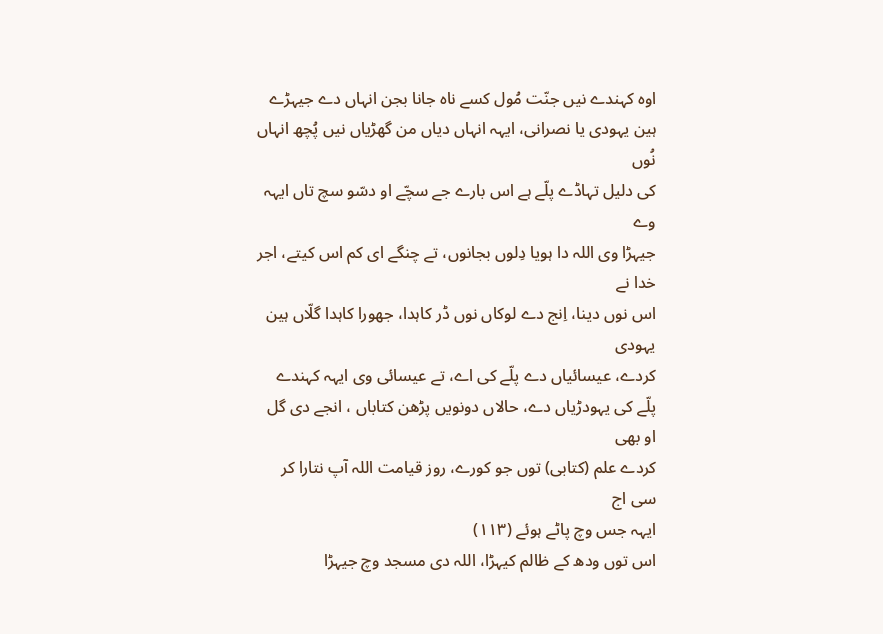اوہ کہندے نیں جنّت مُول کسے ناہ جانا بجن انہاں دے جیہڑے
ہین یہودی یا نصرانی، ایہہ انہاں دیاں من گھڑیاں نیں پُچھ انہاں نُوں
کی دلیل تہاڈے پلّے ہے اس بارے جے سچّے او دسّو سچ تاں ایہہ وے
جیہڑا وی اللہ دا ہویا دِلوں بجانوں، تے چنگے ای کم اس کیتے، اجر خدا نے
اس نوں دینا، اِنج دے لوکاں نوں ڈر کاہدا، جھورا کاہدا گلّاں ہین یہودی
کردے، عیسائیاں دے پلّے کی اے، تے عیسائی وی ایہہ کہندے
پلّے کی یہودڑیاں دے، حالاں دونویں پڑھن کتاباں ، انجے دی گل او بھی
کردے علم (کتابی) توں جو کورے، روز قیامت اللہ آپ نتارا کر سی اج
ایہہ جس وچ پاٹے ہوئے (١١٣)
اس توں ودھ کے ظالم کیہڑا، اللہ دی مسجد وچ جیہڑا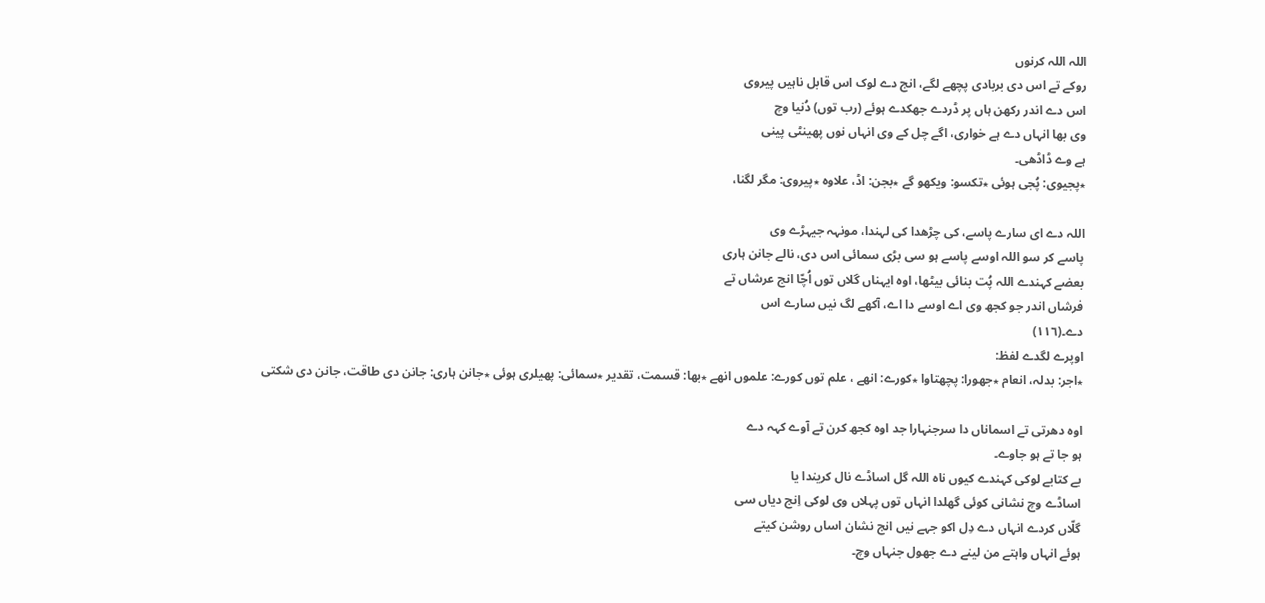اللہ اللہ کرنوں
روکے تے اس دی بربادی پچھے لگے، انج دے لوک اس قابل ناہیں پیروی
اس دے اندر رکھن ہاں پر ڈردے جھکدے ہوئے (رب توں) دُنیا وچ
وی بھا انہاں دے ہے خواری، اگے چل کے وی انہاں نوں پھینٹی پینی
ہے وے ڈاڈھی۔
٭پجیوی: پُجی ہوئی ٭تکسو: ویکھو گے ٭بجن: اڈ، علاوہ ٭پیروی: مگر لگنا،

اللہ دے ای سارے پاسے، کی چڑھدا کی لہندا، مونہہ جیہڑے وی
پاسے کر سو اللہ اوسے پاسے ہو سی بڑی سمائی اس دی، نالے جانن ہاری
بعضے کہندے اللہ پُت بنائی بیٹھا، اوہ ایہناں گلاں توں اُچّا انج عرشاں تے
فرشاں اندر جو کجھ وی اے اوسے دا اے، آکھے لگ نیں سارے اس
دے۔(١١٦)
اوپرے لگدے لفظ:
٭اجر: بدلہ، انعام ٭جھورا: پچھتاوا ٭کورے: انھے ، علم توں کورے: علموں انھے ٭بھا: قسمت، تقدیر ٭سمائی: پھیلری ہوئی ٭جانن ہاری: جانن دی طاقت، جانن دی شکتی

اوہ دھرتی تے اسماناں دا سرجنہارا جد اوہ کجھ کرن تے آوے کہہ دے
ہو جا تے ہو جاوے۔
بے کتابے لوکی کہندے کیوں ناہ اللہ گل اساڈے نال کریندا یا
اساڈے وچ نشانی کوئی گھلدا انہاں توں پہلاں وی لوکی اِنج دیاں سی
گلّاں کردے انہاں دے دِل اکو جہے نیں انج نشان اساں روشن کیتے
ہوئے انہاں واہتے من لینے دے جھول جنہاں وچ۔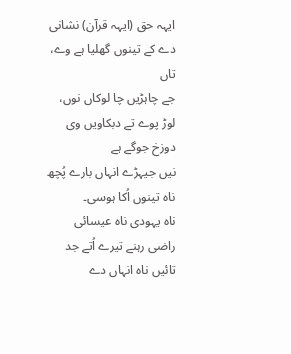ایہہ حق (ایہہ قرآن) نشانی دے کے تینوں گھلیا ہے وے، تاں
جے چاہڑیں چا لوکاں نوں، لوڑ پوے تے دبکاویں وی دوزخ جوگے ہے
نیں جیہڑے انہاں بارے پُچھ ناہ تینوں اُکا ہوسی۔
ناہ یہودی ناہ عیسائی راضی رہنے تیرے اُتے جد تائیں ناہ انہاں دے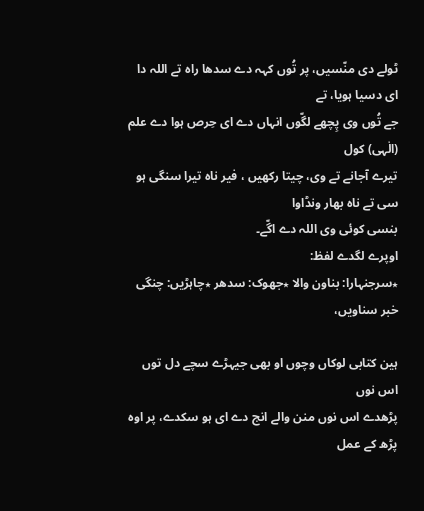ٹولے دی منّسیں، پر تُوں کہہ دے سدھا راہ تے اللہ دا ای دسیا ہویا، تے
جے تُوں وی پِچھے لگّوں انہاں دے ای حِرص ہوا دے علم (الٰہی) کول
تیرے آجانے تے وی، چیتا رکھیں ، فیر ناہ تیرا سنگی ہو سی تے ناہ بھار ونڈاوا
بنسی کوئی وی اللہ دے اگّے۔
اوپرے لگدے لفظ:
٭سرجنہارا: بناون والا ٭جھوک: سدھر ٭چاہڑیں: چنگی خبر سناویں،

ہین کتابی لوکاں وچوں او بھی جیہڑے سچے دل توں اس نوں
پڑھدے اس نوں منن والے انج دے ای ہو سکدے، پر اوہ پڑھ کے عمل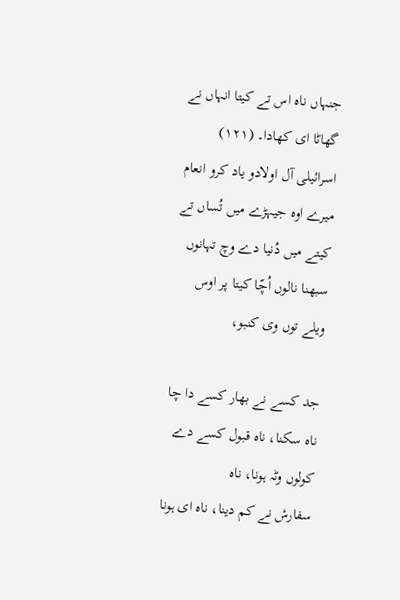جنہاں ناہ اس تے کیتا انہاں نے گھاٹا ای کھادا۔ (١٢١)
اسرائیلی آل اولادو یاد کرو انعام میرے اوہ جیہڑے میں تُساں تے
کیتے میں دُنیا دے وچ تہانوں سبھنا نالوں اُچّا کیتا پر اوس ویلے توں وی کنبو،

جد کسے نے بھار کسے دا چا ناہ سکنا، ناہ قبول کسے دے کولوں وٹہ ہونا، ناہ
سفارش نے کم دینا، ناہ ای ہونا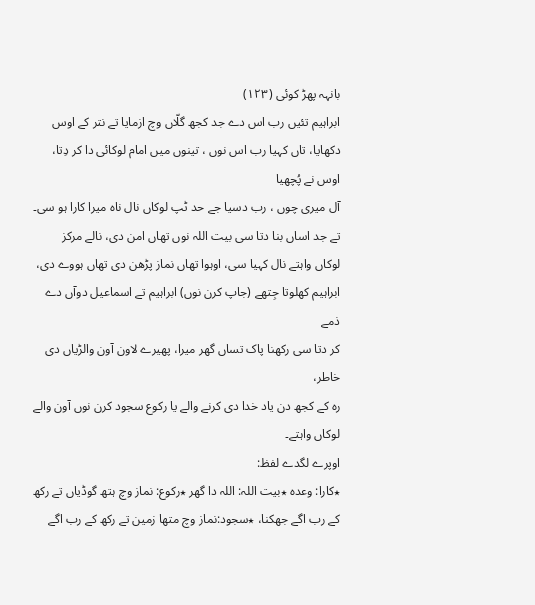بانہہ پھڑ کوئی (١٢٣)
ابراہیم تئیں رب اس دے جد کجھ گلّاں وچ ازمایا تے نتر کے اوس
دکھایا، تاں کہیا رب اس نوں ، تینوں میں امام لوکائی دا کر دِتا، اوس نے پُچھیا
آل میری چوں ، رب دسیا جے حد ٹپ لوکاں نال ناہ میرا کارا ہو سی۔
تے جد اساں بنا دتا سی بیت اللہ نوں تھاں امن دی، نالے مرکز
لوکاں واہتے نال کہیا سی، اوہوا تھاں نماز پڑھن دی تھاں ہووے دی،
ابراہیم کھلوتا جِتھے (جاپ کرن نوں) ابراہیم تے اسماعیل دوآں دے ذمے
کر دتا سی رکھنا پاک تساں گھر میرا، پھیرے لاون آون والڑیاں دی خاطر،
رہ کے کجھ دن یاد خدا دی کرنے والے یا رکوع سجود کرن نوں آون والے
لوکاں واہتے۔
اوپرے لگدے لفظ:
٭کارا: وعدہ ٭بیت اللہ: اللہ دا گھر ٭رکوع: نماز وچ ہتھ گوڈیاں تے رکھ کے رب اگے جھکنا، ٭سجود:نماز وچ متھا زمین تے رکھ کے رب اگے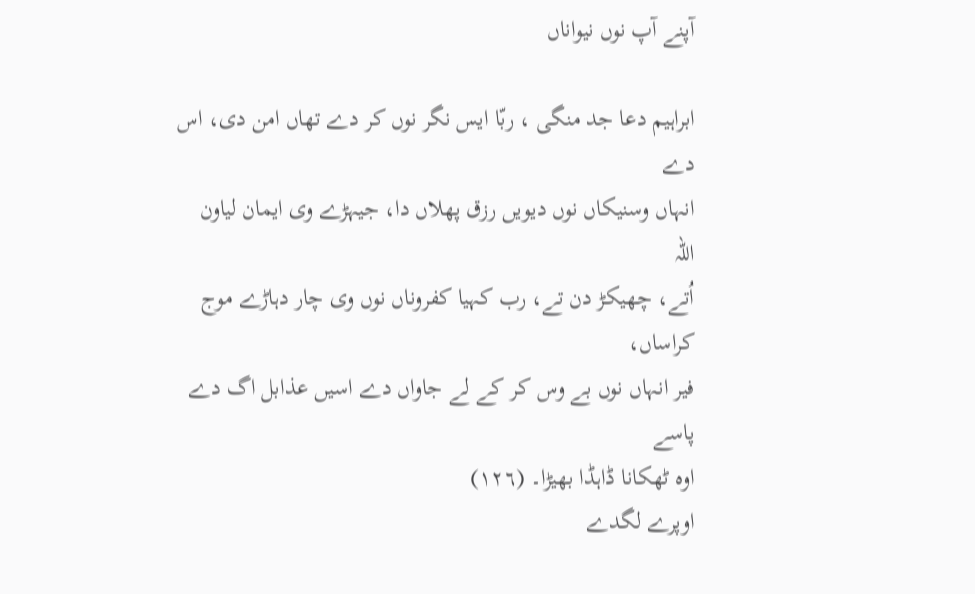آپنے آپ نوں نیواناں

ابراہیم دعا جد منگی ، ربّا ایس نگر نوں کر دے تھاں امن دی، اس دے
انہاں وسنیکاں نوں دیویں رزق پھلاں دا، جیہڑے وی ایمان لیاون اللہ
اُتے، چھیکڑ دن تے، رب کہیا کفروناں نوں وی چار دہاڑے موج کراساں،
فیر انہاں نوں بے وس کر کے لے جاواں دے اسیں عذابل اگ دے پاسے
اوہ ٹھکانا ڈاہڈا بھیڑا۔ (١٢٦)
اوپرے لگدے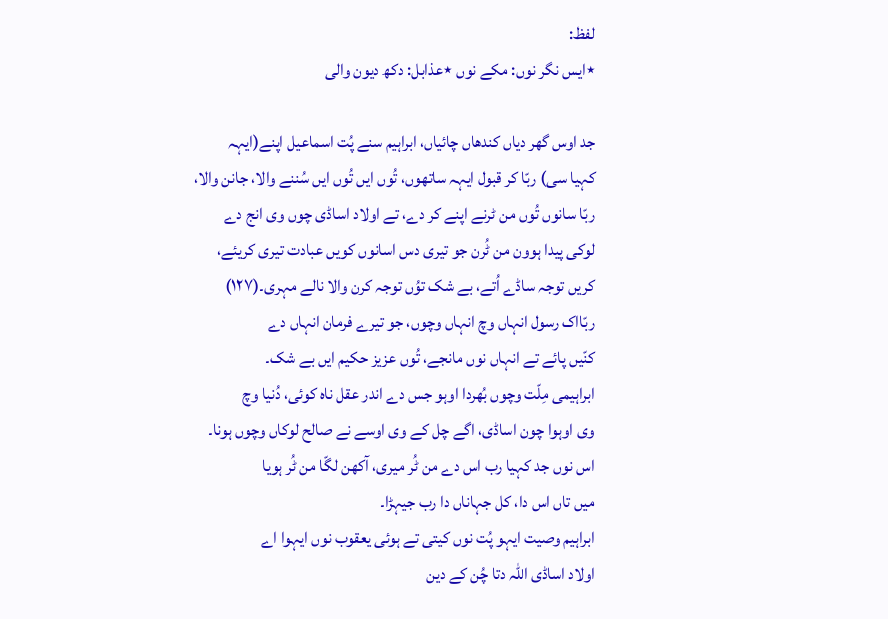لفظ:
٭ایس نگر نوں: مکے نوں ٭عذابل: دکھ دیون والی

جد اوس گھر دیاں کندھاں چائیاں، ابراہیم سنے پُت اسماعیل اپنے(ایہہ
کہیا سی) ربّا کر قبول ایہہ ساتھوں، تُوں ایں تُوں ایں سُننے والا، جانن والا،
ربّا سانوں تُوں من ٹرنے اپنے کر دے، تے اولاد اساڈی چوں وی انج دے
لوکی پیدا ہوون من ٹُرن جو تیری دس اسانوں کویں عبادت تیری کریئے،
کریں توجہ ساڈے اُتے، بے شک توُں توجہ کرن والا نالے مہری۔(١٢٧)
ربّااک رسول انہاں وچ انہاں وچوں، جو تیرے فرمان انہاں دے
کنّیں پائے تے انہاں نوں مانجے، تُوں عزیز حکیم ایں بے شک۔
ابراہیمی مِلّت وچوں بُھردا اوہو جس دے اندر عقل ناہ کوئی، دُنیا وچ
وی اوہوا چون اساڈی، اگے چل کے وی اوسے نے صالح لوکاں وچوں ہونا۔
اس نوں جد کہیا رب اس دے من ٹُر میری، آکھن لگّا من ٹُر ہویا
میں تاں اس دا، کل جہاناں دا رب جیہڑا۔
ابراہیم وصیت ایہو پُت نوں کیتی تے ہوئی یعقوب نوں ایہوا اے
اولاد اساڈی اللہ دتا چُن کے دین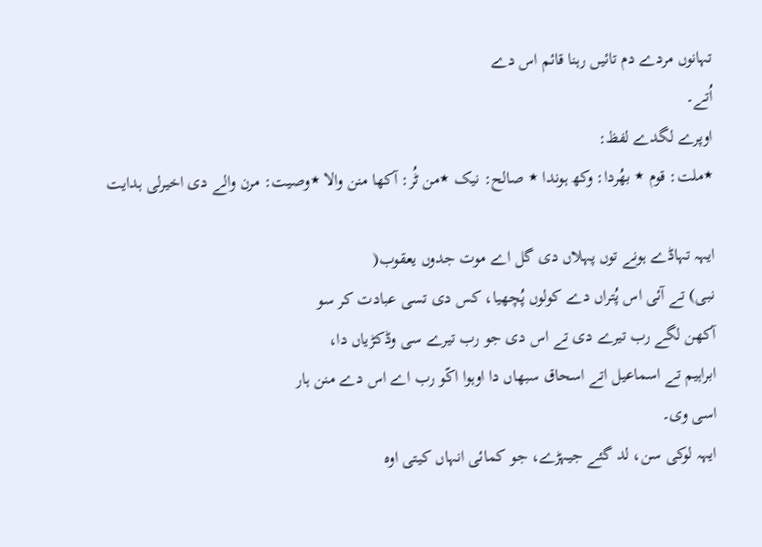تہانوں مردے دم تائیں رہنا قائم اس دے
اُتے۔
اوپرے لگدے لفظ:
٭ملت: قوم ٭ بھُردا: وکھ ہوندا ٭ صالح: نیک ٭من ٹُر: آکھا منن والا ٭وصیت: مرن والے دی اخیرلی ہدایت

ایہہ تہاڈے ہونے توں پہلاں دی گل اے موت جدوں یعقوب(
نبی) تے آئی اس پُتراں دے کولوں پُچھیا، کس دی تسی عبادت کر سو
آکھن لگے رب تیرے دی تے اس دی جو رب تیرے سی وڈکڑیاں دا،
ابراہیم تے اسماعیل اتے اسحاق سبھاں دا اوہوا اکّو رب اے اس دے منن ہار
اسی وی۔
ایہہ لوکی سن، لد گئے جیہڑے، جو کمائی انہاں کیتی اوہ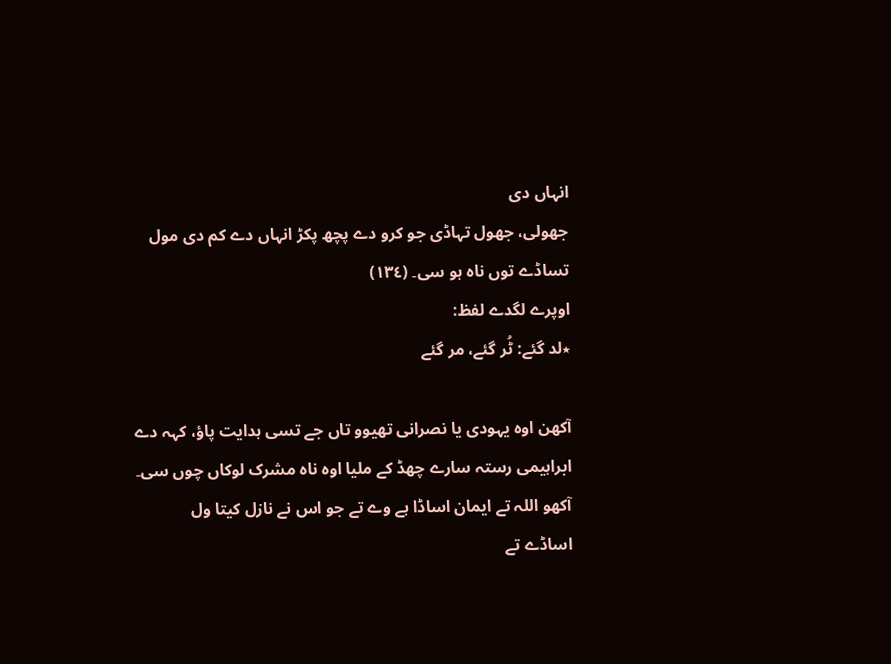انہاں دی
جھولی، جھول تہاڈی جو کرو دے پچھ پکڑ انہاں دے کم دی مول
تساڈے توں ناہ ہو سی۔ (١٣٤)
اوپرے لگدے لفظ:
٭لد گئے: ٹُر گئے، مر گئے

آکھن اوہ یہودی یا نصرانی تھیوو تاں جے تسی ہدایت پاؤ، کہہ دے
ابراہیمی رستہ سارے چھڈ کے ملیا اوہ ناہ مشرک لوکاں چوں سی۔
آکھو اللہ تے ایمان اساڈا ہے وے تے جو اس نے نازل کیتا ول
اساڈے تے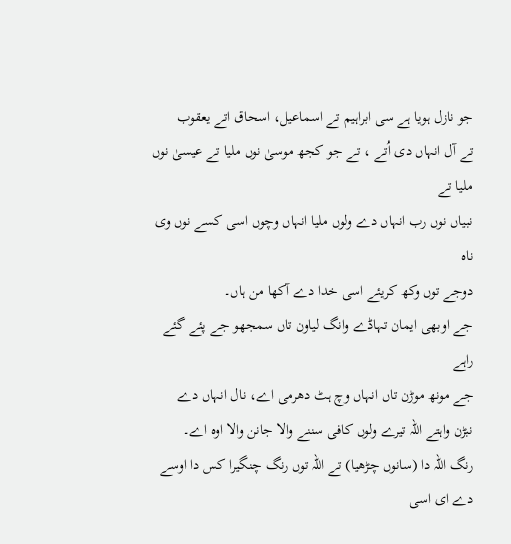جو نازل ہویا ہے سی ابراہیم تے اسماعیل، اسحاق اتے یعقوب
تے آل انہاں دی اُتے ، تے جو کجھ موسیٰ نوں ملیا تے عیسیٰ نوں ملیا تے
نبیاں نوں رب انہاں دے ولوں ملیا انہاں وچوں اسی کسے نوں وی ناہ
دوجے توں وکھ کریئے اسی خدا دے آکھا من ہاں۔
جے اوبھی ایمان تہاڈے وانگ لیاون تاں سمجھو جے پئے گئے راہے
جے مونھ موڑن تاں انہاں وچ ہٹ دھرمی اے، نال انہاں دے
نبڑن واہتے اللہ تیرے ولوں کافی سننے والا جانن والا اوہ اے۔
رنگ اللہ دا (سانوں چڑھیا) تے اللہ توں رنگ چنگیرا کس دا اوسے
دے ای اسی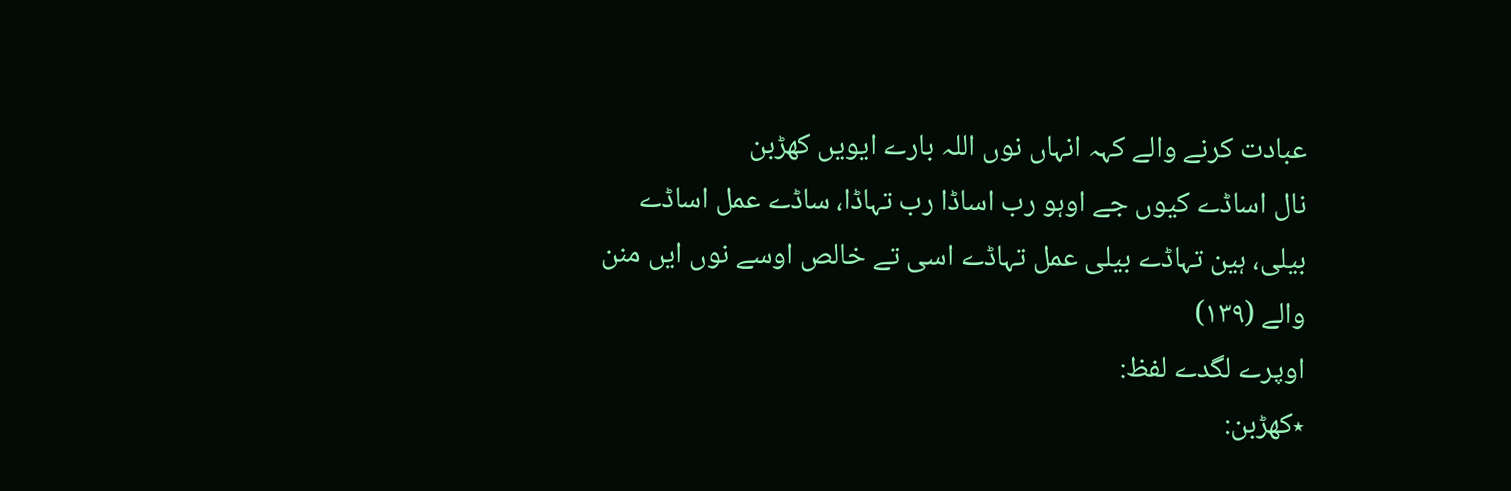عبادت کرنے والے کہہ انہاں نوں اللہ بارے ایویں کھڑبن
نال اساڈے کیوں جے اوہو رب اساڈا رب تہاڈا، ساڈے عمل اساڈے
بیلی، ہین تہاڈے بیلی عمل تہاڈے اسی تے خالص اوسے نوں ایں منن
والے (١٣٩)
اوپرے لگدے لفظ:
٭کھڑبن: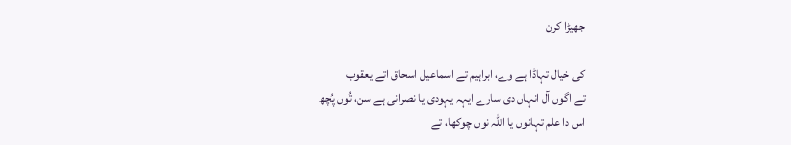جھیڑا کرن

کی خیال تہاڈا ہے وے، ابراہیم تے اسماعیل اسحاق اتے یعقوب
تے اگوں آل انہاں دی سارے ایہہ یہودی یا نصرانی ہے سن، تُوں پُچھ
اس دا علم تہانوں یا اللہ نوں چوکھا، تے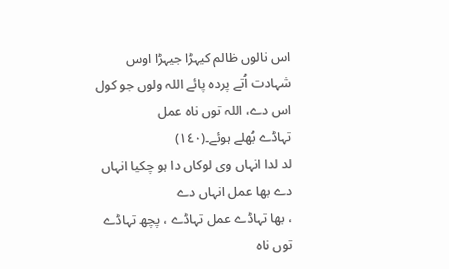اس نالوں ظالم کیہڑا جیہڑا اوس
شہادت اُتے پردہ پائے اللہ ولوں جو کول اس دے، اللہ توں ناہ عمل
تہاڈے بُھلے ہوئے۔(١٤٠)
لد لدا انہاں وی لوکاں دا ہو چکیا انہاں دے بھا عمل انہاں دے
، بھا تہاڈے عمل تہاڈے ، پچھ تہاڈے توں ناہ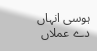ہوسی انہاں دے عملاں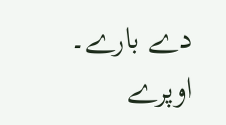دے بارے۔
اوپرے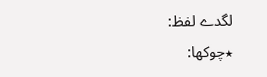لگدے لفظ:
٭چوکھا: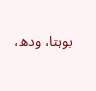بوہتا، ودھ،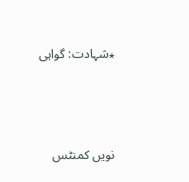٭شہادت: گواہی



نویں کمنٹس